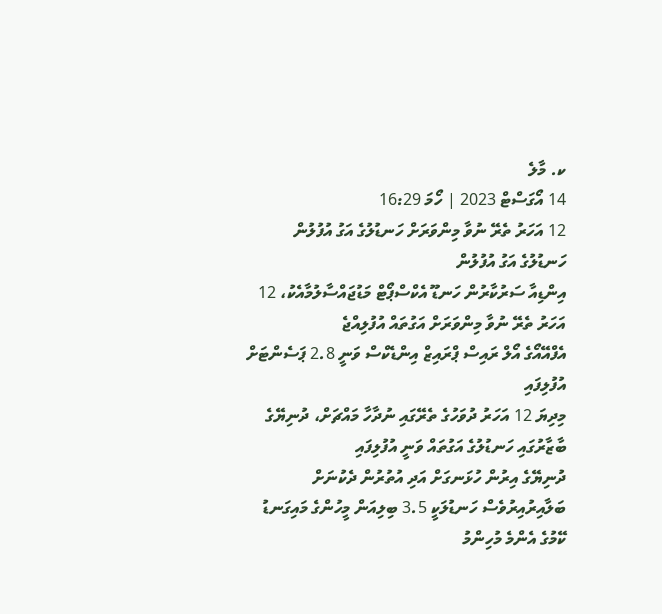ކ. މާލެ
14 އޯގަސްޓް 2023 | ހޯމަ 16:29
12 އަހަރު ތެރޭ ނުވާ މިންވަރަށް ހަނޑުލުގެ އަގު އުފުލުން
ހަނޑުލުގެ އަގު އުފުލުން
އިންޑިއާ ސަރުކާރުން ހަނޑޫ އެކްސްޕޯޓް މަޑުޖައްސާލުމާއެކު، 12 އަހަރު ތެރޭ ނުވާ މިންވަރަށް އަގުތައް އުފުލިއްޖެ
އެފްއޭއޯގެ އޯލް ރައިސް ޕްރައިޒް އިންޑެކްސް ވަނީ 2.8 ޕަސެންޓަށް އުފުލިފައި
މިދިޔަ 12 އަހަރު ދުވަހުގެ ތެރޭގައި ނުދާހާ މައްޗަށް، ދުނިޔޭގެ ބާޒާރުގައި ހަނޑުލުގެ އަގުތައް ވަނީ އުފުލިފައި
ދުނިޔޭގެ އިރުން ހުޅަނގަށް އަދި އުތުރުން ދެކުނަށް ބަލާއިރުއިރުވެސް ހަނޑުލަކީ 3.5 ބިލިއަން މީހުންގެ މައިގަނޑު ކޭމުގެ އެންމެ މުހިންމު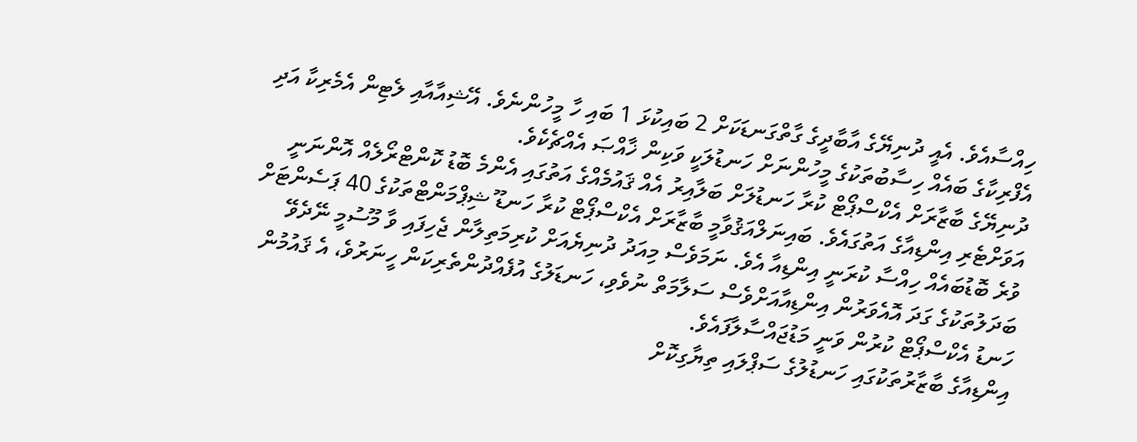ހިއްސާއެވެ. އެއީ ދުނިޔޭގެ އާބާދީގެ ގާތްގަނޑަކަށް 2 ބައިކުޅަ 1 ބައި ހާ މީހުންނެވެ. އޭޝިއާއާއި ލެޓިން އެމެރިކާ އަދި އެފްރިކާގެ ބައެއް ހިސާބުތަކުގެ މީހުންނަށް ހަނޑުލަކީ ވަކިން ޚާއްޞަ އެއްޗެކެވެ.
ދުނިޔޭގެ ބާޒާރަށް އެކްސްޕޯޓް ކުރާ ހަނޑުލަށް ބަލާއިރު އެއް ޤައުމެއްގެ އަތުގައި އެންމެ ބޮޑު ކޮންޓްރޯލެއް އޮންނަނީ އަވަށްޓެރި އިންޑިއާގެ އަތުގައެވެ. ބައިނަލްއަޤުވާމީ ބާޒާރަށް އެކްސްޕޯޓް ކުރާ ހަނޑޫ ޝިޕްމަންޓްތަކުގެ 40 ޕަސެންޓަށް ވުރެ ބޮޑުބައެއް ހިއްސާ ކުރަނީ އިންޑިއާ އެވެ. ނަމަވެސް މިއަދު ދުނިޔެއަށް ކުރިމަތިލާން ޖެހިފައި ވާ މޫސުމީ ނޭދެވޭ ބަދަލުތަކުގެ ގަދަ އޮއެވަރުން އިންޑިއާއަށްވެސް ސަލާމަތް ނުވެވި، ހަނޑަލުގެ އުފެއްދުންތެރިކަން ހީނަރުވެ، އެ ޤައުމުން ހަނޑު އެކްސްޕޯޓް ކުރުން ވަނީ މަޑުޖައްސާލާފައެވެ.
އިންޑިއާގެ ބާޒާރުތަކުގައި ހަނޑުލުގެ ސަޕްލައި ތިޔާގިކޮށް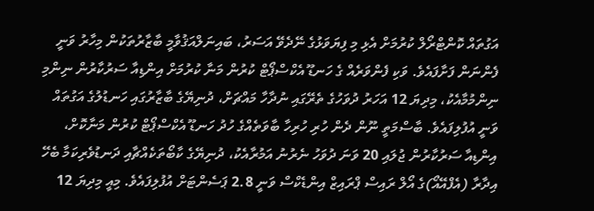އަގުތައް ކޮންޓްރޯލް ކުރުމަށް އެޅި މި ފިޔަވަޅުގެ ނޭދެވޭ އަސަރު، ބައިނަލްއަޤުވާމީ ބާޒާރުތަކުން މިހާރު ވަނީ ފެންނަން ފަށާފައެވެ. ވަކި ފެންވަރެއް ގެ ހަނޑޫ އެކްސްޕޯޓް ކުރުން މަނާ ކުރުމަށް އިންޑިއާ ސަރުކާރުން ނިންމި ނިންމުމާއެކު، މިދިޔަ 12 އަހަރު ދުވަހުގެ ތެރޭގައި ނުދާހާ މައްޗަށް، ދުނިޔޭގެ ބާޒާރުގައި ހަނޑުލުގެ އަގުތައް ވަނީ އުފުލިފައެވެ. ބާސްމަތީ ނޫން ދެން ހުރި ހުރިހާ ބާވަތެއްގެ ހުދު ހަނޑޫ އެކްސްޕޯޓް ކުރުން މަނާކޮށް، އިންޑިއާ ސަރުކާރުން ޖުލައި 20 ވަނަ ދުވަހު ނެރުނު އަމުރާއެކު، ދުނިޔޭގެ ކާބޯތަކެއްޗާއި ދަނޑުވެރިކަމާ ބެހޭ އިދާރާ (އެފްއޭއޯ)ގެ އޯލް ރައިސް ޕްރައިޒް އިންޑެކްސް ވަނީ 2.8 ޕަސެންޓަށް އުފުލިފައެވެ. މިއީ މިދިޔަ 12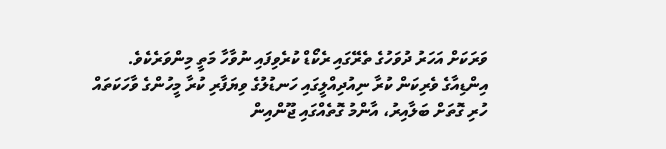ވަރަކަށް އަހަރު ދުވަހުގެ ތެރޭގައި ރެކޯޑް ކުރެވިފައި ނުވާހާ މަތީ މިންވަރެކެވެ.
އިންޑިއާގެ ވެރިކަން ކުރާ ނިއުދިއްލީގައި ހަނޑުލުގެ ވިޔަފާރި ކުރާ މީހުންގެ ވާހަކަތައް ހުރި ގޮތަށް ބަލާއިރު، އާންމު ގޮތެއްގައި ޖޫންއިން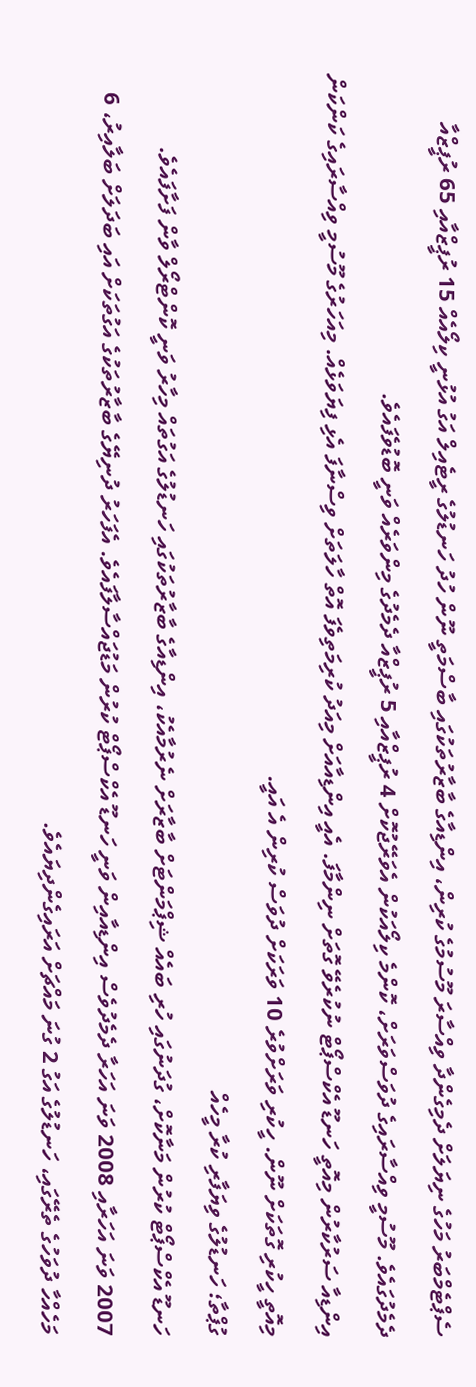ސެޕްޓެމްބަރު މަހުގެ ނިޔަލަށް ދެމިގެންދާ ވިއްސާރަ މޫސުމުގެ ކުރިން، އިންޑިއާގެ ބާޒާރުތަކުގައި ބާސްމަތީ ނޫން ހުދު ހަނޑުލުގެ ރީޓެއިލް އަގު އުޅުނީ ކިލޯއެއް 15 ރުޕީޒްއާއި 65 ރުޕީޒްއާ ދެމެދުގައެވެ. މޫސުމީ ވިއްސާރައިގެ ދުވަސްވަރަށް، ކޮންމެ ކިލޯއަކުން އެވަރޭޖުކޮށް 4 ރުޕީޒްއާއި 5 ރުޕީޒްއާ ދެމެދުގެ މިންވަރެއް ވަނީ ބޮޑުވެފައެވެ.
އިންޑިއާ ސަރުކާރުން މިއޮތީ ހަނޑޫ އެކްސްޕޯޓް ނުކުރެވޭ ގޮތަށް ނިންމާފަ. އެއީ އިންޑިއާއަށް މިއަދު ކުރިމަތިވެފަ އޮތް ހާލަތަށް ވިސްނާފަ އެޅި ފިޔަވަޅެއް. މިއަހަރުގެ މޫސުމީ ވިއްސާރައިގެ ކަންކަން މިއޮތީ ހީކުރި ގޮތަކަށް ނޫން. ހީކުރި ވަރަށްވުރެ 10 ވަރަކަށް ދުވަސް ކުރިން އެ އައީ.
ގުޕްތާ؛ ހަނޑުލުގެ ވިޔަފާރި ކުރާ މީހެއް
ހަނޑޫ އެކްސްޕޯޓް ކުރުން މަނާކޮށް، ގުދަނުގައި ހުރި ބައެއް ޝިޕްމަންޓަށް ބާޒާރަށް ނެރުމާއެކު، އިންޑިއާގެ ބާޒާރުތަކުގައި ހަނޑުލުގެ އަގުތައް މިހާރު ވަނީ ކޮންޓްރޯލް ވާން ފަށާފައެވެ.
2007 ވަނަ އަހަރާއި 2008 ވަނަ އަހަރާ ދެމެދުވެސް އިންޑިއާއިން ވަނީ ހަނޑޫ އެކްސްޕޯޓް ކުރުން މަޑުޖައްސާލާފައެވެ. އެފަހަރު ދުނިޔޭގެ ބާޒާރުތަކުގެ އަގުތަކަށް އައި ބަދަލަށް ބަލާއިރު، 6 މަހެއްހާ ދުވަހުގެ ތެރޭގައި، ހަނޑުލުގެ އަގު 2 ގުނަ މައްޗަށް އަރައިގެންދިޔައެވެ.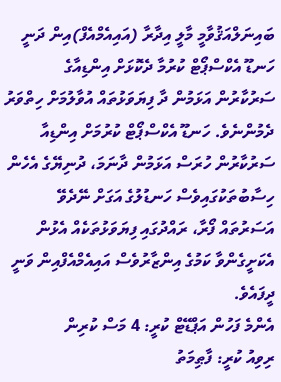ބައިނަލްއަޤުވާމީ މާލީ އިދާރާ (އައިއެމްއެފް)އިން ދަނީ ހަނޑޫ އެކްސްޕޯޓް ކުރުމާ ދެކޮޅަށް އިންޑިއާގެ ސަރުކާރުން އަޅަމުން ދާ ފިޔަވަޅުތައް އުވާލުމަށް ހިތްވަރު ދެމުންނެވެ. ހަނޑޫ އެކްސްޕޯޓް ކުރުމަށް އިންޑިއާ ސަރުކާރުން ހުރަސް އަޅަމުން ދާނަމަ، ދުނިޔޭގެ އެހެން ހިސާބުތަކުގައިވެސް ހަނޑުލުގެ އަގަށް ނޭދެވޭ އަސަރުތައް ފޯރާ، ރައްދުގައި ފިޔަވަޅުތަކެއް އެޅުން އެކަށީގެންވާ ކަމުގެ އިންޒާރުވެސް އައިއެމްއެފްއިން ވަނީ ދީފައެވެ.
އެންމެ ފަހުން އަޕްޑޭޓް ކުރީ: 4 މަސް ކުރިން
ރިވިއު ކުރީ: ފާޠިމަތު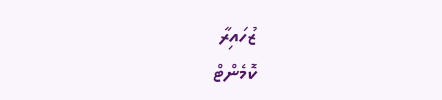ޒުހައިރާ
ކޮމެންޓް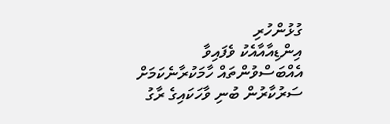ގުޅުންހުރި
އިންޑިއާއާއެކު ވެފައިވާ އެއްބަސްވުންތައް ހާމަކުރާނެކަމަށް ސަރުކާރުން ބުނި ވާހަކައިގެ ރާގު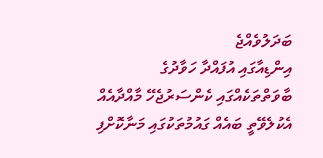ބަދަލުވެއްޖެ
އިންޑިއާގައި އުފައްދާ ހަވާދުގެ ބާވަތްތަކެއްގައި ކެންސަރުޖެހޭ މާއްދާއެއް އެކުލެވޭތީ ބައެއް ގައުމުތަކުގައި މަނާކޮށްފި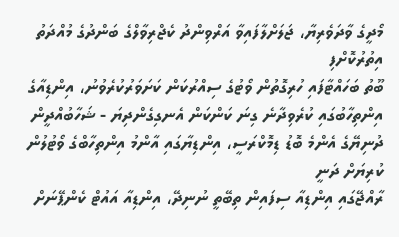މޯދީގެ ވާދަވެރިޔާ، ޖަލަށްލާފައިވާ އަރްވިންދު ކެޖްރިވާލްގެ ބަންދުގެ މުއްދަތު އިތުރުކޮށްފި
ބޫތު ބަހައްޓާފައި ހުރިގޮތުން ވޯޓުގެ ސިއްރުކަން ކަށަވަރުކުރެވުނު، އިންޑިއާގެ އިންތިހާބުގައި ކުރެވިދާނެ ގިނަ ކަންކަން އެނގިގެންދިޔަ - ޝަހާބުއްދީން
ދުނިޔޭގެ އެންމެ ބޮޑު ޑިމޮކްރަސީ، އިންޑިޔާގައި އާންމު އިންތިހާބްގެ ވޯޓުލުން ކުރިޔަށް ދަނީ
ރާއްޖޭގައި އިންޑިއާ ސިފައިން ތިބޭތީ ނުނިދޭ، އިންޑިއާ އައުޓް ކެންޕޭނަށް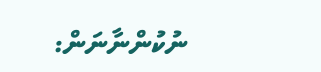ނުކުންނާނަން: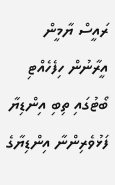ރައީސް ޔާމީން
އީރާނުން ހިފެހެއްޓި ބޯޓުގައި ތިބި އިންޑިޔާ ފަޅުވެރިންނާ އިންޑިޔާގެ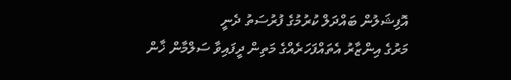އޮފިޝަލުން ބައްދަލް ކުރުމުގެ ފުރުސަތު ދެނީ
މަރުގެ އިންޒާރު އެތައްފަހަރެއްގެ މަތިން ދީފައިވާ ސަލްމާން ޚާން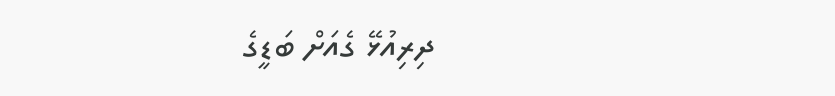ދިރިއުޅޭ ގެއަށް ބަޑީގެ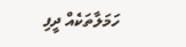ހަމަލާތަކެއް ދީފި